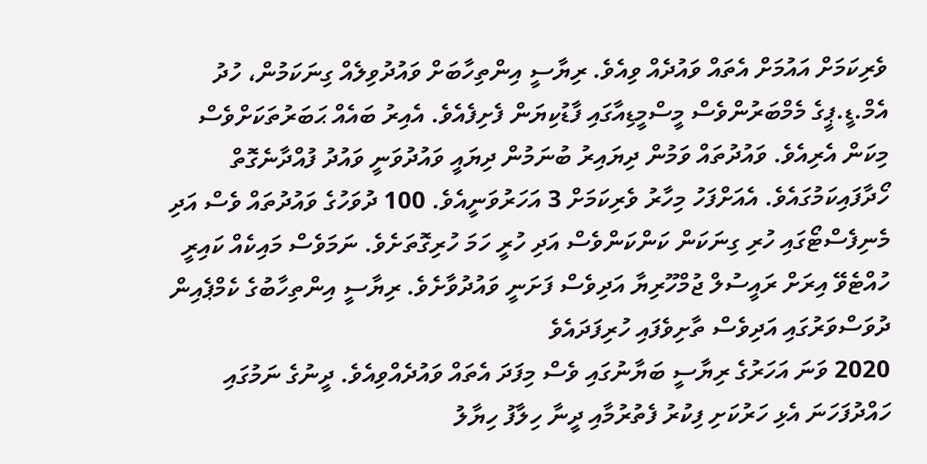ވެރިކަމަށް އައުމަށް އެތައް ވައުދެއް ވިއެވެ. ރިޔާސީ އިންތިހާބަށް ވައުދުވިލެއް ގިނަކަމުން، ހުދު އެމް.ޑީ.ޕީގެ މެމްބަރުންވެސް މީސްމީޑިއާގައި ފާޑުކިޔަން ފެށިފެއެވެ. އެއިރު ބައެއް ޙަބަރުތަކަށްވެސް މިކަން އެރިއެވެ. ވައުދުތައް ވަމުން ދިޔައިރު ބުނަމުން ދިޔައީ ވައުދުވަނީ ވައުދު ފުއްދާނެގޮތް ހޯދާފައިކަމުގައެވެ. އެއަށްފަހު މިހާރު ވެރިކަމަށް 3 އަހަރުވަނީއެވެ. 100 ދުވަހުގެ ވައުދުތައް ވެސް އަދި މެނިފެސްޓޯގައި ހުރި ގިނަކަން ކަންކަންވެސް އަދި ހުރީ ހަމަ ހުރިގޮތަށެވެ. ނަމަވެސް މައިކެއް ކައިރީ ހުއްޓެވޭ އިރަށް ރައީސުލް ޖުމްހޫރިޔާ އަދިވެސް ފަށަނީ ވައުދުވާށެވެ. ރިޔާސީ އިންތިހާބުގެ ކެމްޕެއިން ދުވަސްވަރުގައި އަދިވެސް ތާށިވެފައި ހުރިފަދައެވެ
2020 ވަނަ އަހަރުގެ ރިޔާސީ ބަޔާނުގައި ވެސް މިފަދަ އެތައް ވައުދެއްވިއެވެ. ދީނުގެ ނަމުގައި ހައްދުފަހަނަ އެޅި ހަރުކަށި ފިކުރު ފެތުރުމާއި ދީނާ ހިލާފު ހިޔާލު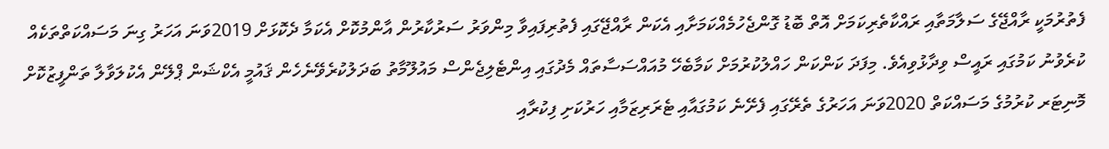ފެތުރުމަކީ ރާއްޖޭގެ ސަލާމަތާއި ރައްކާތެރިކަމަށް އޮތް ބޮޑު ގޮންޖެހުމެއްކަމަށާއި އެކަން ރާއްޖޭގައި ފެތުރިފައިވާ މިންވަރު ސަރުކާރުން އާންމުކޮށް އެކަމާ ދެކޮޅަށް 2019ވަނަ އަހަރު ގިނަ މަސައްކަތްތަކެއް ކުރެވުނު ކަމުގައި ރައީސް ވިދާޅުވިއެވެ. މިފަދަ ކަންކަން ހައްލުކުރުމަށް ކަމާބެހޭ މުއައްސަސާތައް މެދުގައި އިންޓެލިޖެންސް މައުލޫމާތު ބަދަލުކުރެވޭނެހެން ޤައުމީ އެކްޝަން ޕްލޭން އެކުލަވާލާ ތަންފީޒުކޮށް މޮނިޓަރ ކުރުމުގެ މަސައްކަތް 2020ވަނަ އަހަރުގެ ތެރޭގައި ފެށޭނެ ކަމުގައާއި ޓެރަރިޒަމާއި ހަރުކަށި ފިކުރާއި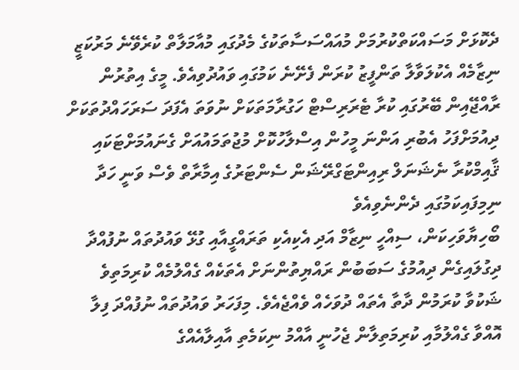ދެކޮޅަށް މަސައްކަތްކުރުމަށް މުއައްސަސާތަކުގެ މެދުގައި މުއާމަލާތް ކުރެވޭނެ މަރުކަޒީ ނިޒާމެއް އެކުލަވާލާ ތަންފީޒު ކުރަން ފެށޭނެ ކަމުގައި ވައުދުވިއެވެ. މީގެ އިތުރުން ރާއްޖޭއިން ބޭރުގައި ކުރާ ޓެރަރިސްޓް ހަގުރާމަތަކަށް ނުވަތަ އެފަދަ ސަރަހައްދުތަކަށް ދިއުމަށްފަހު އެބުރި އަންނަ މީހުން އިސްލާހުކޮށް މުޖުތަމައުއަށް ގެނައުމަށްޓަކައި ޤާއިމްކުރާ ނެޝަނަލް ރިއިންޓަގްރޭޝަން ސެންޓަރުގެ އިމާރާތް ވެސް ވަނީ ހަދާ ނިމިފައިކަމުގައި ދެންނެވިއެވެ
ބޯހިޔާވަހިކަން، ސިއްހީ ނިޒާމް އަދި އެކިއެކި ތަރައްގީއާއި ގުޅޭ ވައުދުތައް ނުފުއްދާ ދިގުލައިގެން ދިއުމުގެ ސަބަބުން ރައްޔިތުންނަށް އެތަކެއް ގެއްލުމެއް ކުރިމަތިވެ ޝަކުވާ ކުރަމުން ދާތާ އެތައް ދުވަހެއް ވެއްޖެއެވެ. މިފަހަރު ވައުދުތައް ނުފުއްދަ ފިލާ އޮއްވާ ގެއްލުމާއި ކުރިމަތިލާން ޖެހުނީ އާއްމު ނިކަމެތި އާއިލާއެއްގެ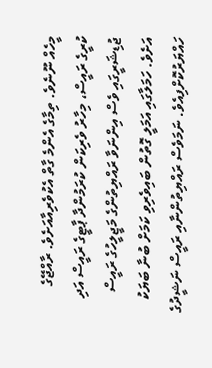މީހެއް ނޫނެވެ. ތިމާގެ އެންމެ ގާތް އެކުވެރިއާއަށެވެ. ރާއްޖޭގެ ކުރީގެ ރައީސް، މިހާރު ވެރިކަން ކުރަމުންދާ ޕާޓީގެ ރައީސް އަދި ޖުޑިޝަރީގައި ވެސް އިންނަވާ ރައްޔިތުންގެ މަޖީލީހުގެ ރައީސް އަށެވެ. ހަމަލާގައި އަމަލީ ގޮތުން ބައިވެރިވި ކަމަށް ބުނާ ބަޔަކު ހައްޔަރުކޮށްފިއެވެ. ނަމަވެސް ރައްޔިތުންނާއި ރައީސް ނަޝީދުގެ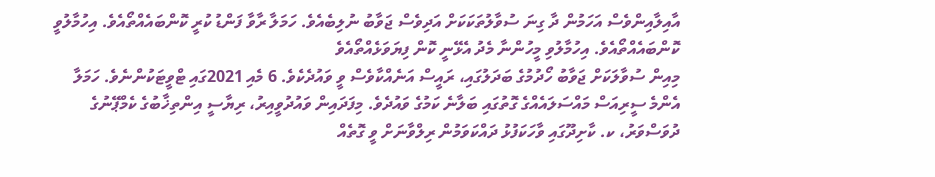އާއިލާއިންވެސް އަހަމުން ދާ ގިނަ ސުވާލުތަކަކަށް އަދިވެސް ޖަވާބު ނުލިބެއެވެ. ހަމަލާ ރާވާ ފަންޑު ކުރީ ކޮންބައެއްތޯއެވެ. އިހުމާލުވީ ކޮންބައެއްތޯއެވެ. އިހުމާލުވި މީހުންނާ މެދު އެޅޭނީ ކޮން ފިޔަވަޅެއްތޯއެވެ
މިއިން ސުވާލަކަށް ޖަވާބު ހޯދުމުގެ ބަދަލުގައި، ރައީސް އަނެއްކާވެސް ވީ ވައުދެކެވެ. 6 މެއި 2021ގައި ޓްވީޓަކުންނެވެ. ހަމަލާ އެންމެ ސީރިއަސް މައްސަލައެއްގެ ގޮތުގައި ބަލާނެ ކަމުގެ ވައުދެވެ. މިފަދައިން ވައުދުވީއިރު، ރިޔާސީ އިންތިޚާބުގެ ކެމްޕޭނުގެ ދުވަސްވަރު، ކ. ކާށިދޫގައި ވާހަކަފުޅު ދައްކަވަމުން ރިލްވާނަށް ވީ ގޮތެއް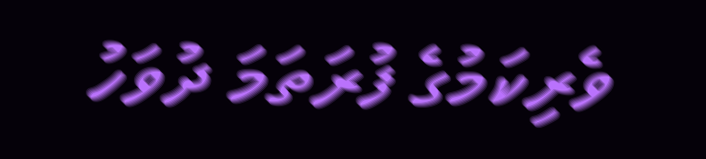ވެރިކަމުގެ ފުރަތަމަ ދުވަހު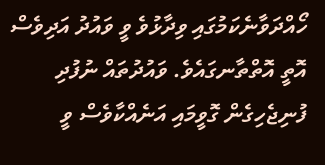ހޯއްދަވާނެކަމުގައި ވިދާޅުވެ ވީ ވައުދު އަދިވެސް އޮތީ އޮތްތާނގައެވެ. ވައުދުތައް ނުފުދި ފުނިޖެހިގެން ގޮވީމައި އަނެއްކާވެސް ވީ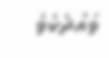ވައުދެކެވެ